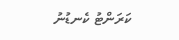ކަރަންޓު ކެނޑުނު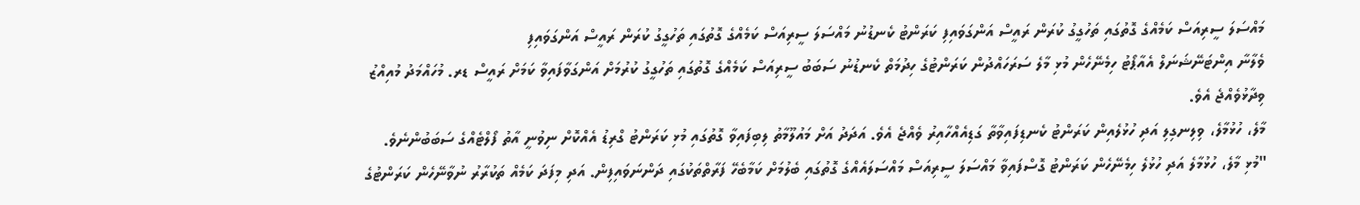މައްސަލަ ސީރިއަސް ކަމެއްގެ ގޮތުގައި ތަހުގީގު ކުރަން ރައީސް އަންގަވައިފި ކަރަންޓު ކެނޑުނު މައްސަލަ ސީރިއަސް ކަމެއްގެ ގޮތުގައި ތަހުގީގު ކުރަން ރައީސް އަންގަވައިފި
ވެލާނާ އިންޓަނޭޝަނަލް އެއާޕޯޓު ހިމެނޭހެން މުޅި މާލެ ސަރަހައްދުން ކަރަންޓުގެ ހިދުމަތް ކެނޑުނު ސަބަބު ސީރިއަސް ކަމެއްގެ ގޮތުގައި ތަހުގީގު ކުރުމަށް އަންގަވާފައިވާ ކަމަށް ރައީސް ޑރ. މުހައްމަދު މުއިއްޒު ވިދާޅުވެއްޖެ އެވެ.
މާލެ، ހުޅުމާލެ، ވިލިނގިލި އަދި ހުޅުލެއިން ކަރަންޓު ކެނޑިފައިވާތާ ގަޑިއެއްހާއިރު ވެއްޖެ އެވެ. އަދަދު އަށް މައުލޫމާތު ލިބިފައިވާ ގޮތުގައި މުޅި ކަރަންޓު ގްރިޑު އެއްކޮށް ނިވުނީ އާތު ފޯލްޓެއްގެ ސަބަބުންނެވެ.
"މުޅި މާލެ، ހުޅުމާލެ އަދި ހުޅުލެ ހިމެނޭހެން ކަރަންޓު ގޮސްފައިވާ މައްސަލަ ސީރިއަސް މައްސަލައެއްގެ ގޮތުގައި ބެލުމަށް ކަމާބެހޭ ފަރާތްތަކުގައި ދަންނަވައިފިން. އަދި މިފަދަ ކަމެއް ތަކުރާރު ނުވާނޭހެން ކަރަންޓުގެ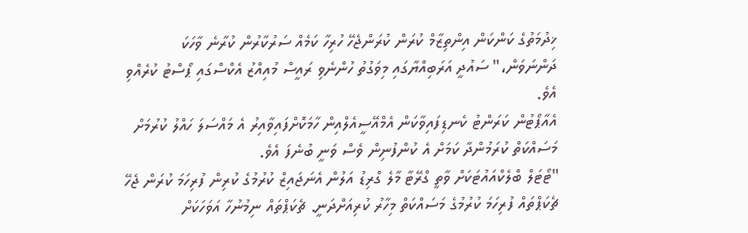ޚިދުމަތުގެ ކަންކަން އިންތިޒާމް ކުރަން ކުރަންޖެހޭ ހުރިހާ ކަމެއް ސަރުކާރުން ކުރާނެ ވާހަކަ ދަންނަވަން،" ސައުދީ އަރަބިއްޔާގައި މިވަގުތު ހުންނެވި ރައީސް މުއިއްޒު އެކްސްގައި ޕޯސްޓު ކުރެއްވި އެވެ.
އެއާޕޯޓުން ކަރަންޓު ކެނޑިފައިވާކަން އެމްއޭސީއެލްއިން ހާމަކޮށްފައިވާއިރު އެ މައްސަލަ ހައްލު ކުރުމަށް މަސައްކަތް ކުރަމުންދާ ކަމަށް އެ ކުންފުނިން ވެސް ވަނީ ބުނެފަ އެވެ.
"ޓޯޓަލް ބްލެކްއައުޓަކަށް ވާތީ ގްރޭޓާ މާލެ ގްރިޑު އަލުން އެނަޖައިޒް ކުރުމުގެ ކުރިން ފުރިހަމަ ކުރަން ޖެހޭ ޗެކަޕްތައް ފުރިހަމަ ކުރުމުގެ މަސައްކަތް މިހާރު ކުރިއަށްދަނީ. ޗެކަޕްތައް ނިމުނުހާ އަވަހަކަށް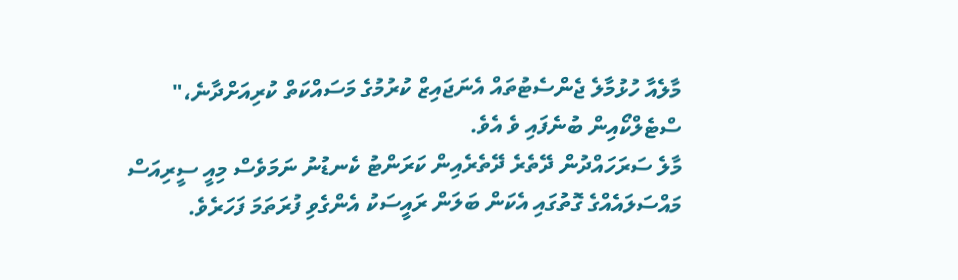މާލެއާ ހުޅުމާލެ ޖެންސެޓުތައް އެނަޖައިޒް ކުރުމުގެ މަސައްކަތް ކުރިއަށްދާނެ،" ސްޓެލްކޯއިން ބުނެފައި ވެ އެވެ.
މާލެ ސަރަހައްދުން ދޭތެރެ ދޭތެރެއިން ކަރަންޓު ކެނޑުނު ނަމަވެސް މިއީ ސީރިއަސް މައްސަލައެއްގެ ގޮތުގައި އެކަން ބަލަން ރައީސަކު އެންގެވި ފުރަތަމަ ފަހަރެވެ.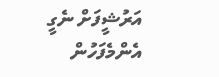އަރުޝީފަށް ނެގީ
އެންމެފަހުން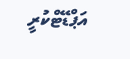އަޕްޑޭޓްކުރީ